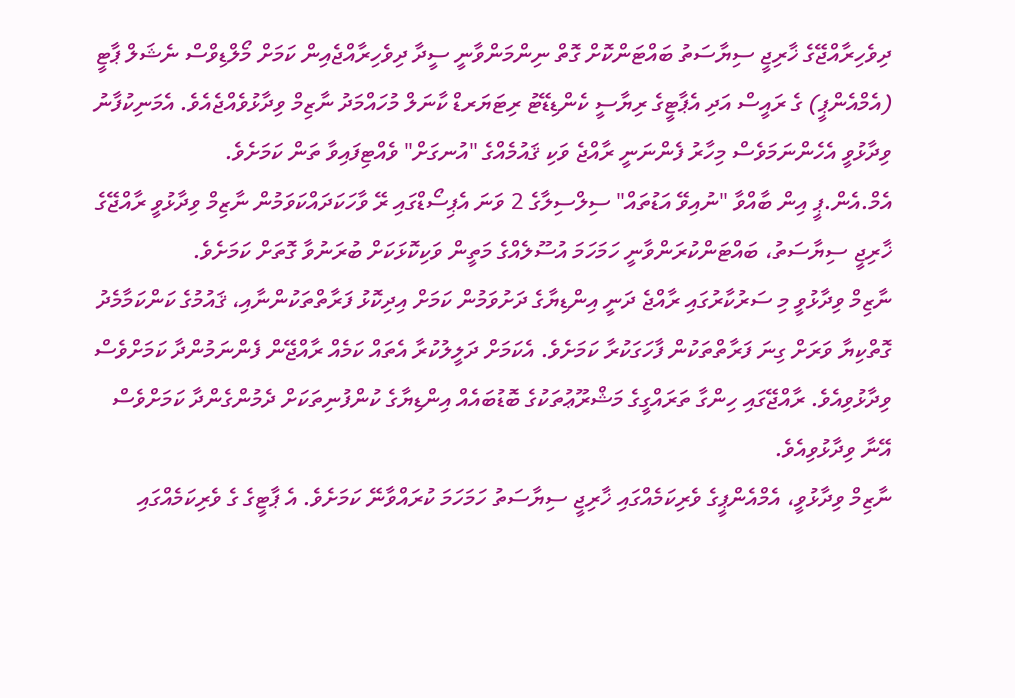ދިވެހިރާއްޖޭގެ ޚާރިޖީ ސިޔާސަތު ބައްޓަންކޮށް ގޮތް ނިންމަންވާނީ ސީދާ ދިވެހިރާއްޖެއިން ކަމަށް މޯލްޑިވްސް ނެޝަލް ޕާޓީ (އެމްއެންޕީ) ގެ ރައީސް އަދި އެޕާޓީގެ ރިޔާސީ ކެންޑިޑޭޓު ރިޓަޔަރޑް ކާނަލް މުހައްމަދު ނާޒިމް ވިދާޅުވެއްޖެއެވެ. އެމަނިކުފާނު ވިދާޅުވީ އެހެންނަމަވެސް މިހާރު ފެންނަނީ ރާއްޖެ ވަކި ޤައުމެއްގެ "އުނގަށް" ވެއްޓިފައިވާ ތަން ކަމަށެވެ.
އެމް.އެން.ޕީ އިން ބާއްވާ "ނުއިވޭ އަޑުތައް" ސިލްސިލާގެ 2 ވަނަ އެޕިސޯޑްގައި ރޭ ވާހަކަދައްކަވަމުން ނާޒިމް ވިދާޅުވީ ރާއްޖޭގެ ޚާރިޖީ ސިޔާސަތު، ބައްޓަންކުރަންވާނީ ހަމަހަމަ އުސޫލެއްގެ މަތީން ވަކިކޮޅަކަށް ބުރަނުވާ ގޮތަށް ކަމަށެވެ.
ނާޒިމް ވިދާޅުވީ މި ސަރުކާރުގައި ރާއްޖެ ދަނީ އިންޑިޔާގެ ދަށުވަމުން ކަމަށް އިދިކޮޅު ފަރާތްތަކުންނާއި، ޤައުމުގެ ކަންކަމާމެދު ގޮތްކިޔާ ވަރަށް ގިނަ ފަރާތްތަކުން ފާހަގަކުރާ ކަމަށެވެ. އެކަމަށް ދަލީލުކުރާ އެތައް ކަމެއް ރާއްޖޭން ފެންނަމުންދާ ކަމަށްވެސް ވިދާޅުވިއެވެ. ރާއްޖޭގައި ހިންގާ ތަރައްގީގެ މަޝްރޫޢުތަކުގެ ބޮޑުބައެއް އިންޑިޔާގެ ކުންފުނިތަކަށް ދެމުންގެންދާ ކަމަށްވެސް އޭނާ ވިދާޅުވިއެވެ.
ނާޒިމް ވިދާޅުވީ، އެމްއެންޕީގެ ވެރިކަމެއްގައި ޚާރިޖީ ސިޔާސަތު ހަމަހަމަ ކުރައްވާނޭ ކަމަށެވެ. އެ ޕާޓީގެ ގެ ވެރިކަމެއްގައި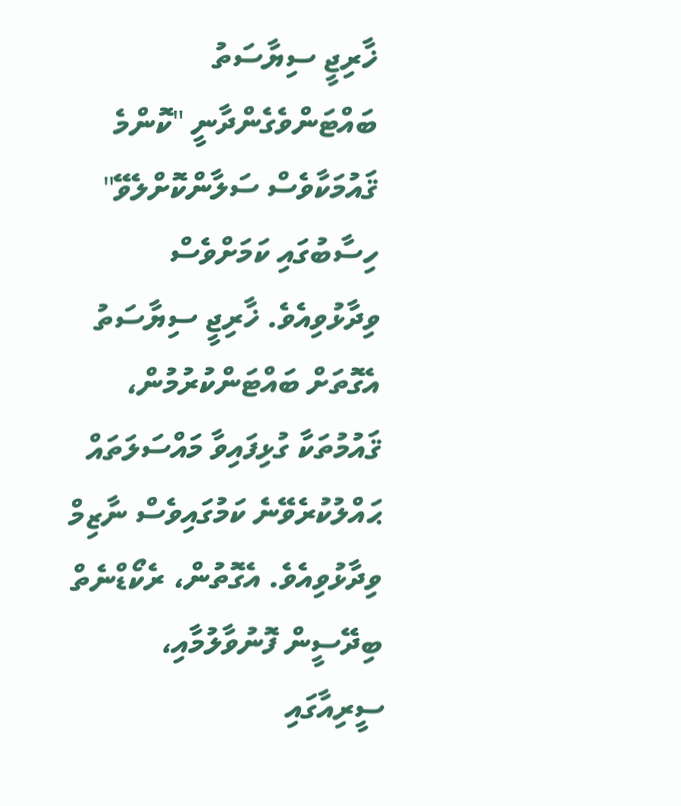ޚާރިޖީ ސިޔާސަތު ބައްޓަންވެގެންދާނީ "ކޮންމެ ޤައުމަކާވެސް ސަލާންކޮށްލެވޭ" ހިސާބުގައި ކަމަށްވެސް ވިދާޅުވިއެވެ. ޚާރިޖީ ސިޔާސަތު އެގޮތަށް ބައްޓަންކުރުމުން، ޤައުމުތަކާ ގުޅިފައިވާ މައްސަލަތައް ޙައްލުކުރެވޭނެ ކަމުގައިވެސް ނާޒިމް ވިދާޅުވިއެވެ. އެގޮތުން، ރެކޯޑްނެތް ބިދޭސީން ފޮނުވާލުމާއި، ސީރިއާގައި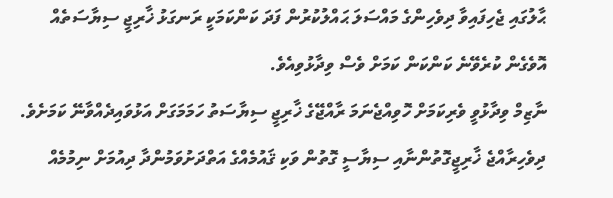ޙާލުގައި ޖެހިފައިވާ ދިވެހިންގެ މައްސަލަ ޙައްލުކުރުން ފަދަ ކަންކަމަކީ ރަނގަޅު ޚާރިޖީ ސިޔާސަތެއް އޮވެގެން ކުރެވޭނެ ކަންކަން ކަމަށް ވެސް ވިދާޅުވިއެވެ.
ނާޒިމް ވިދާޅުވީ ވެރިކަމަށް ހޮވިއްޖެނަމަ ރާއްޖޭގެ ޚާރިޖީ ސިޔާސަތު ހަމަމަގަށް އަޅުވައިދެއްވާނޭ ކަމަށެވެ. ދިވެހިރާއްޖެ ޚާރިޖީގޮތުންނާއި ސިޔާސީ ގޮތުން ވަކި ޤައުމެއްގެ އަތްދަށުވަމުންދާ ދިއުމަށް ނިމުމެއް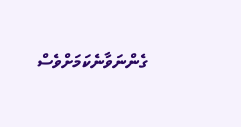ގެންނަވާނެކަމަށްވެސް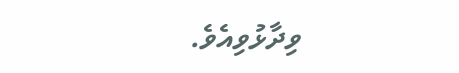ވިދާޅުވިއެވެ.